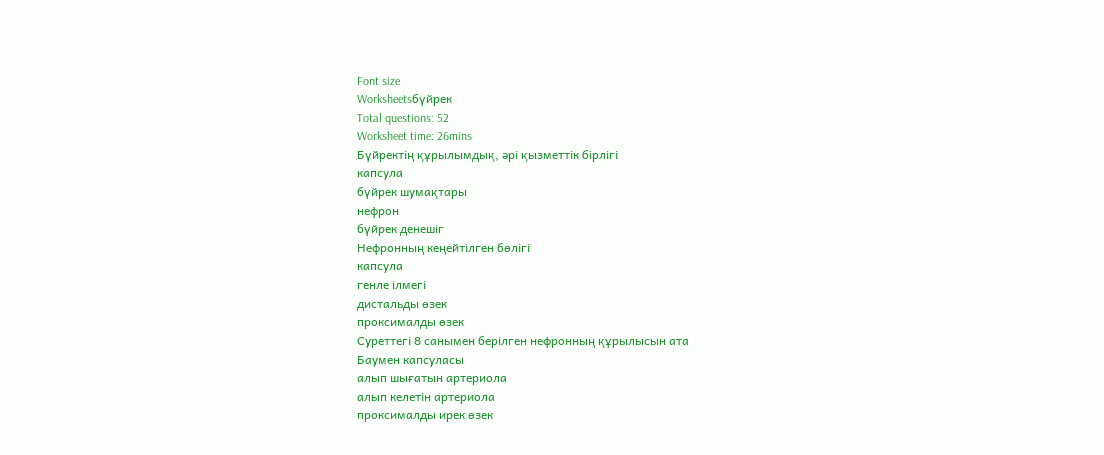Font size
Worksheetsбүйрек
Total questions: 52
Worksheet time: 26mins
Бүйректің құрылымдық, әрі қызметтік бірлігі
капсула
бүйрек шумақтары
нефрон
бүйрек денешіг
Нефронның кеңейтілген бөлігі
капсула
генле ілмегі
дистальды өзек
проксималды өзек
Суреттегі 8 санымен берілген нефронның құрылысын ата
Баумен капсуласы
алып шығатын артериола
алып келетін артериола
проксималды ирек өзек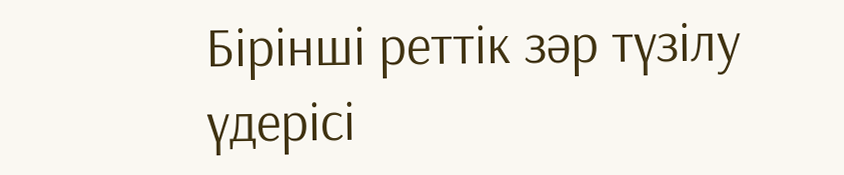Бірінші реттік зәр түзілу үдерісі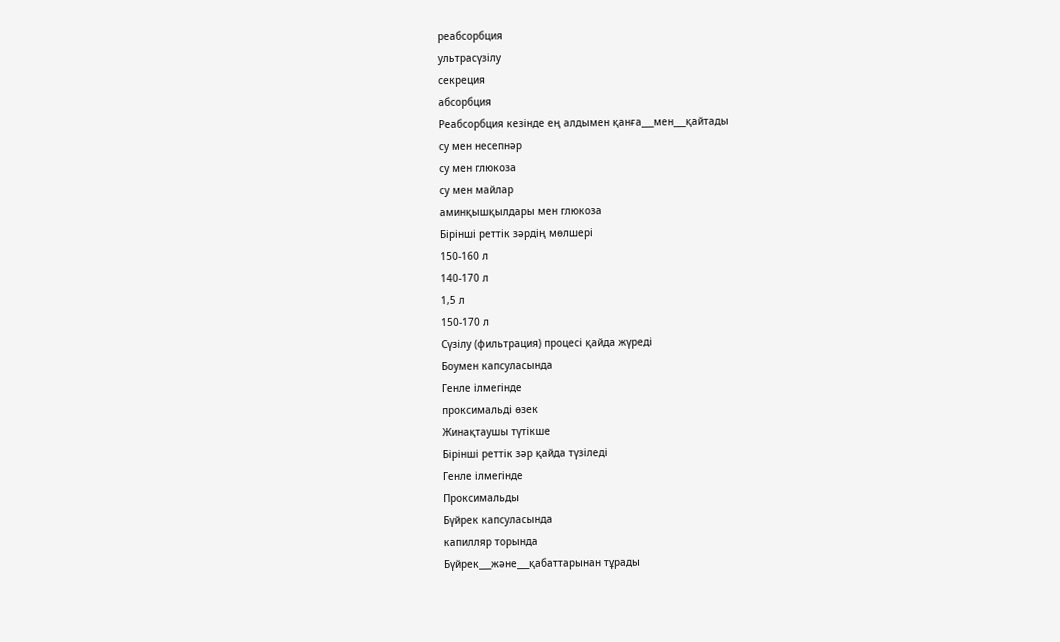реабсорбция
ультрасүзілу
секреция
абсорбция
Реабсорбция кезінде ең алдымен қанға___мен___қайтады
су мен несепнәр
су мен глюкоза
су мен майлар
аминқышқылдары мен глюкоза
Бірінші реттік зәрдің мөлшері
150-160 л
140-170 л
1,5 л
150-170 л
Сүзілу (фильтрация) процесі қайда жүреді
Боумен капсуласында
Генле ілмегінде
проксимальді өзек
Жинақтаушы түтікше
Бірінші реттік зәр қайда түзіледі
Генле ілмегінде
Проксимальды
Бүйрек капсуласында
капилляр торында
Бүйрек___және___қабаттарынан тұрады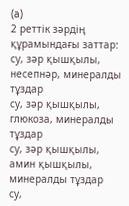(a)
2 реттік зәрдің құрамындағы заттар:
су, зәр қышқылы, несепнәр, минералды тұздар
су, зәр қышқылы, глюкоза, минералды тұздар
су, зәр қышқылы, амин қышқылы, минералды тұздар
су,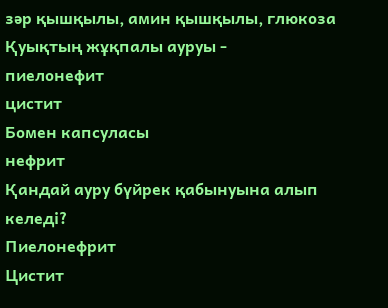зәр қышқылы, амин қышқылы, глюкоза
Қуықтың жұқпалы ауруы -
пиелонефит
цистит
Бомен капсуласы
нефрит
Қандай ауру бүйрек қабынуына алып келеді?
Пиелонефрит
Цистит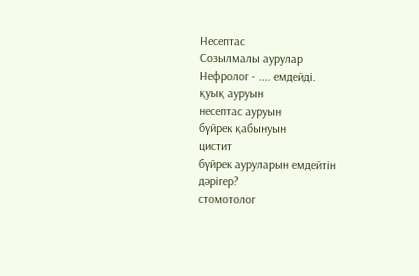Несептас
Созылмалы аурулар
Нефролог - .... емдейді.
қуық ауруын
несептас ауруын
бүйрек қабынуын
цистит
бүйрек ауруларын емдейтін дәрігер?
стомотолог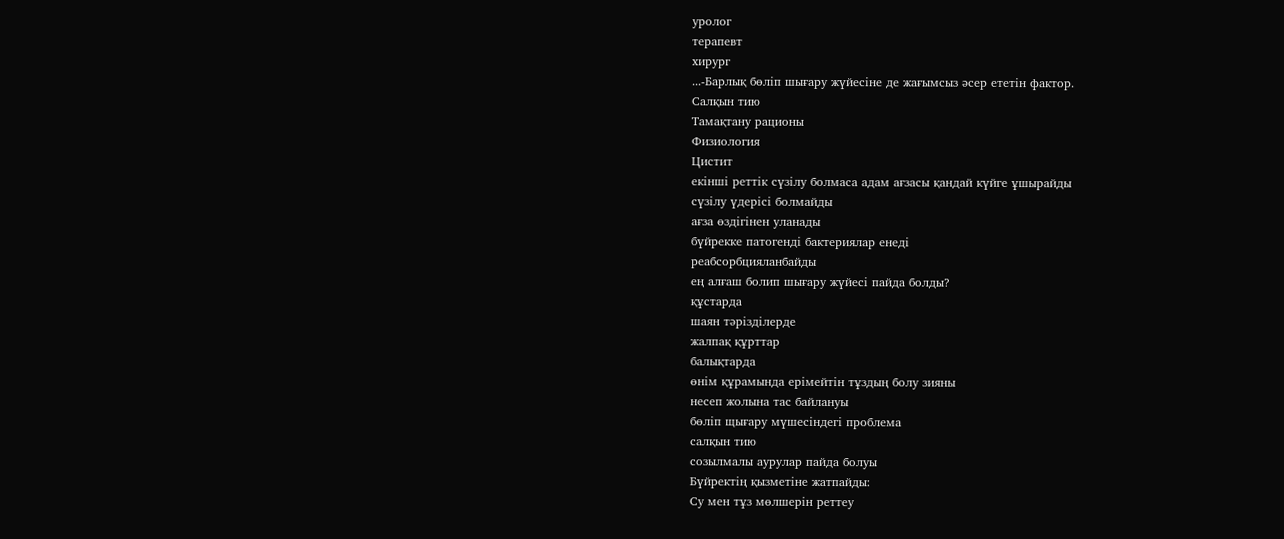уролог
терапевт
хирург
...-Барлық бөліп шығару жүйесіне де жағымсыз әсер ететін фактор.
Салқын тию
Тамақтану рационы
Физиология
Цистит
екінші реттік сүзілу болмаса адам ағзасы қандай күйге ұшырайды
сүзілу үдерісі болмайды
ағза өздігінен уланады
бүйрекке патогенді бактериялар енеді
реабсорбцияланбайды
ең алғаш болип шығару жүйесі пайда болды?
құстарда
шаян тәрізділерде
жалпақ құрттар
балықтарда
өнім құрамында ерімейтін тұздың болу зияны
несеп жолына тас байлануы
бөліп щығару мүшесіндегі проблема
салқын тию
созылмалы аурулар пайда болуы
Бүйректің қызметіне жатпайды:
Су мен тұз мөлшерін реттеу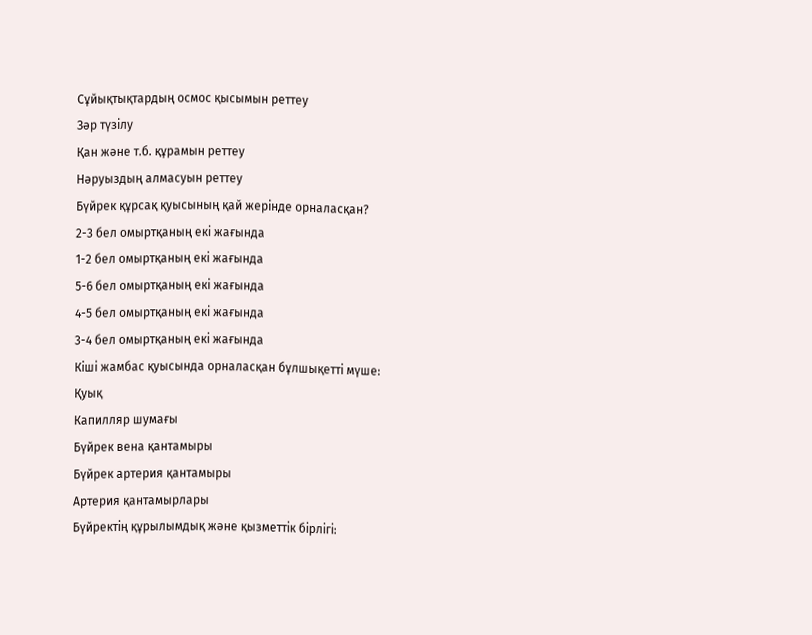Сұйықтықтардың осмос қысымын реттеу
Зәр түзілу
Қан және т.б. құрамын реттеу
Нәруыздың алмасуын реттеу
Бүйрек құрсақ қуысының қай жерінде орналасқан?
2-3 бел омыртқаның екі жағында
1-2 бел омыртқаның екі жағында
5-6 бел омыртқаның екі жағында
4-5 бел омыртқаның екі жағында
3-4 бел омыртқаның екі жағында
Кіші жамбас қуысында орналасқан бұлшықетті мүше:
Қуық
Капилляр шумағы
Бүйрек вена қантамыры
Бүйрек артерия қантамыры
Артерия қантамырлары
Бүйректің құрылымдық және қызметтік бірлігі: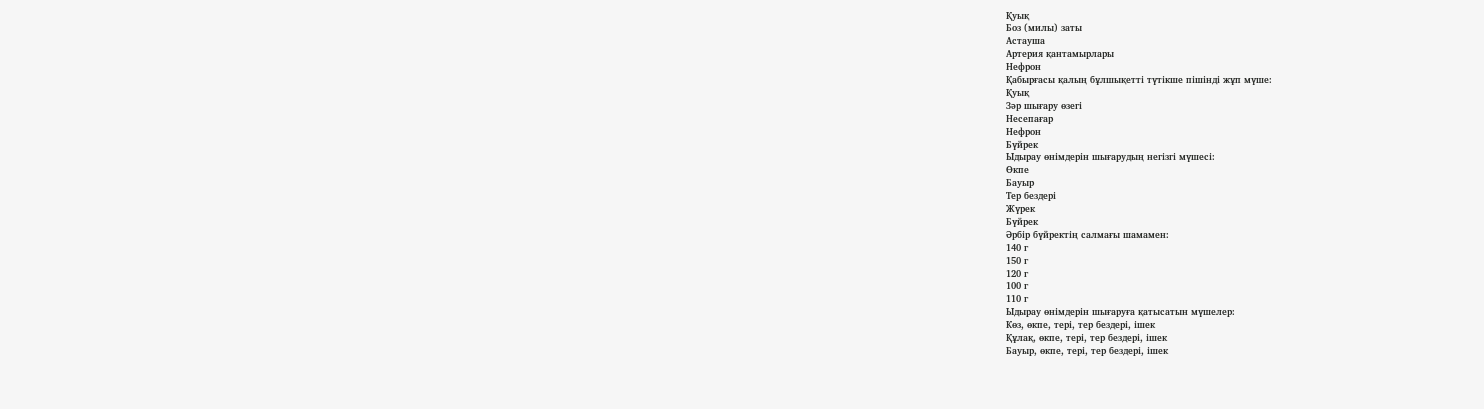Қуық
Боз (милы) заты
Астауша
Артерия қантамырлары
Нефрон
Қабырғасы қалың бұлшықетті түтікше пішінді жұп мүше:
Қуық
Зәр шығару өзегі
Несепағар
Нефрон
Бүйрек
Ыдырау өнімдерін шығарудың негізгі мүшесі:
Өкпе
Бауыр
Тер бездері
Жүрек
Бүйрек
Әрбір бүйректің салмағы шамамен:
140 г
150 г
120 г
100 г
110 г
Ыдырау өнімдерін шығаруға қатысатын мүшелер:
Көз, өкпе, тері, тер бездері, ішек
Құлақ, өкпе, тері, тер бездері, ішек
Бауыр, өкпе, тері, тер бездері, ішек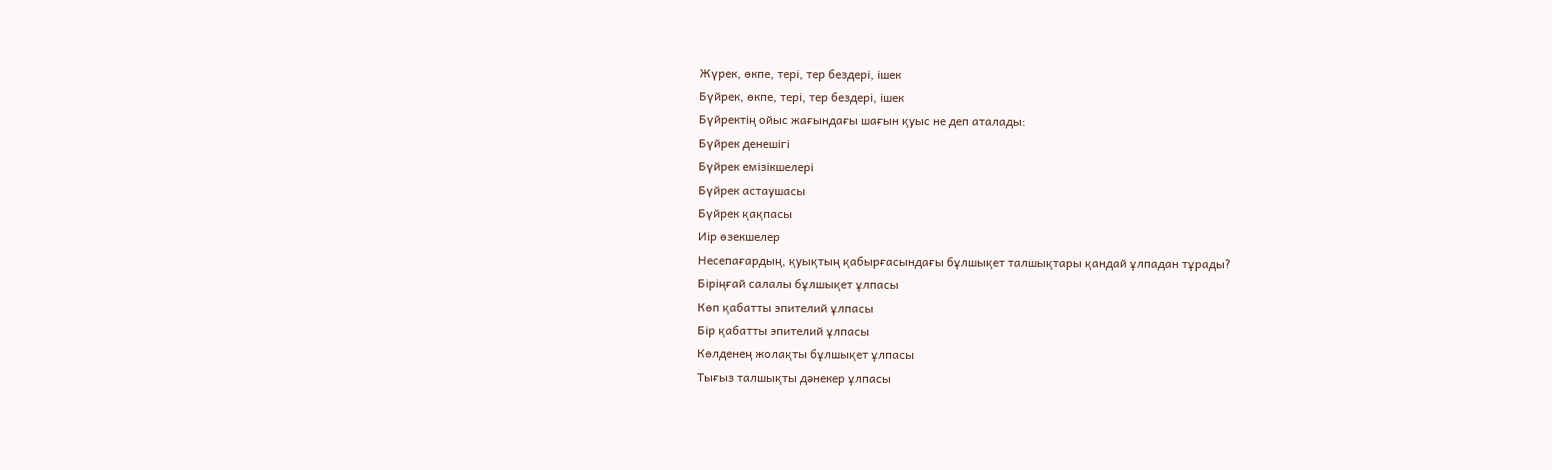Жүрек, өкпе, тері, тер бездері, ішек
Бүйрек, өкпе, тері, тер бездері, ішек
Бүйректің ойыс жағындағы шағын қуыс не деп аталады:
Бүйрек денешігі
Бүйрек емізікшелері
Бүйрек астаушасы
Бүйрек қақпасы
Иір өзекшелер
Несепағардың, қуықтың қабырғасындағы бұлшықет талшықтары қандай ұлпадан тұрады?
Біріңғай салалы бұлшықет ұлпасы
Көп қабатты эпителий ұлпасы
Бір қабатты эпителий ұлпасы
Көлденең жолақты бұлшықет ұлпасы
Тығыз талшықты дәнекер ұлпасы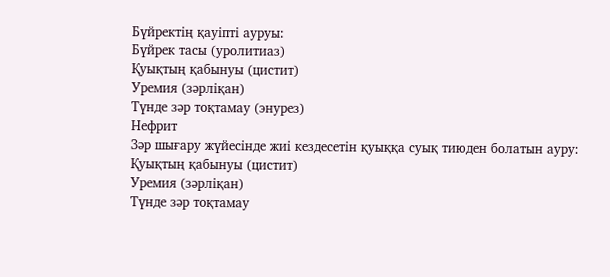Бүйректің қауіпті ауруы:
Бүйрек тасы (уролитиаз)
Қуықтың қабынуы (цистит)
Уремия (зәрліқан)
Түнде зәр тоқтамау (энурез)
Нефрит
Зәр шығару жүйесінде жиі кездесетін қуыққа суық тиюден болатын ауру:
Қуықтың қабынуы (цистит)
Уремия (зәрліқан)
Түнде зәр тоқтамау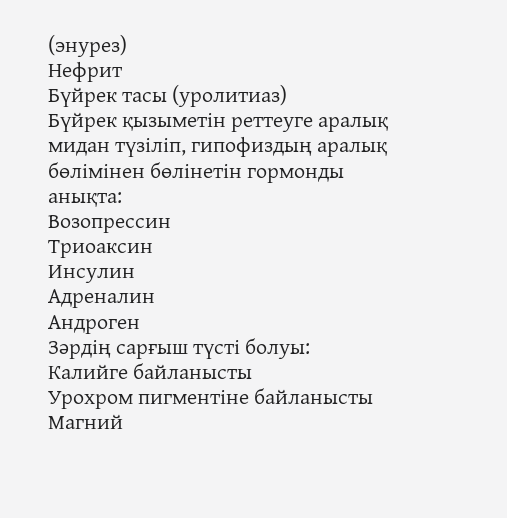(энурез)
Нефрит
Бүйрек тасы (уролитиаз)
Бүйрек қызыметін реттеуге аралық мидан түзіліп, гипофиздың аралық бөлімінен бөлінетін гормонды анықта:
Возопрессин
Триоаксин
Инсулин
Адреналин
Андроген
Зәрдің сарғыш түсті болуы:
Калийге байланысты
Урохром пигментіне байланысты
Магний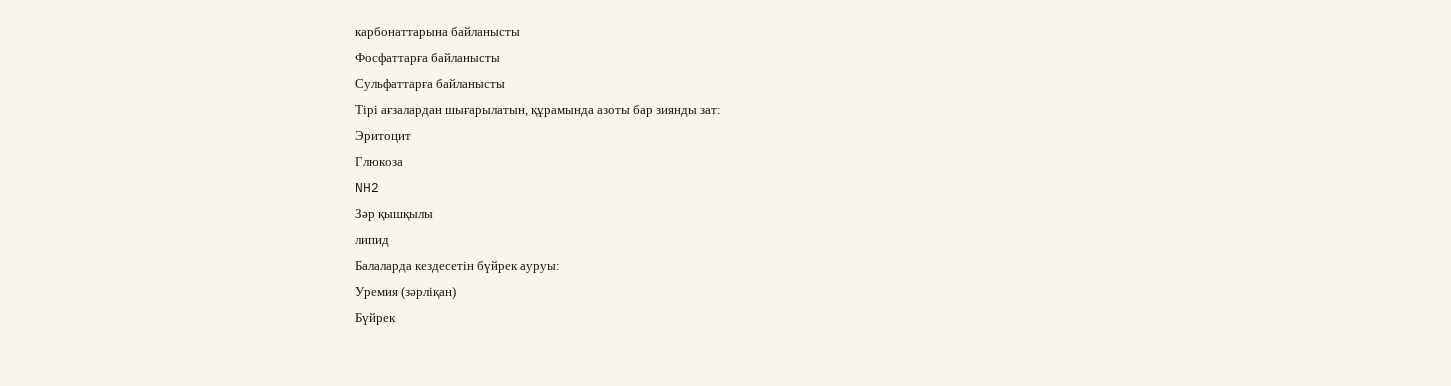карбонаттарына байланысты
Фосфаттарға байланысты
Сульфаттарға байланысты
Тірі ағзалардан шығарылатын, құрамында азоты бар зиянды зат:
Эритоцит
Глюкоза
NH2
Зәр қышқылы
липид
Балаларда кездесетін бүйрек ауруы:
Уремия (зәрліқан)
Бүйрек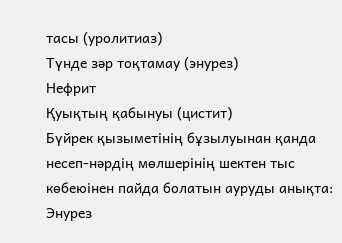тасы (уролитиаз)
Түнде зәр тоқтамау (энурез)
Нефрит
Қуықтың қабынуы (цистит)
Бүйрек қызыметінің бұзылуынан қанда несеп-нәрдің мөлшерінің шектен тыс көбеюінен пайда болатын ауруды анықта:
Энурез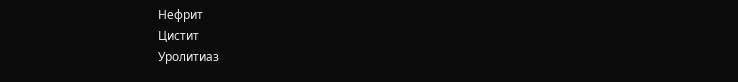Нефрит
Цистит
Уролитиаз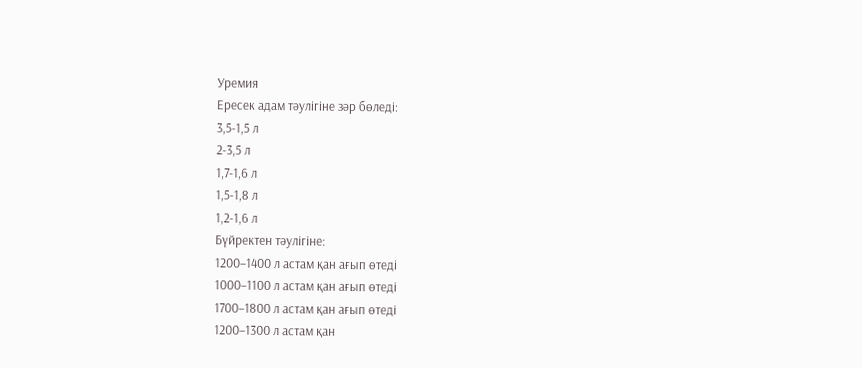Уремия
Ересек адам тәулігіне зәр бөледі:
3,5-1,5 л
2-3,5 л
1,7-1,6 л
1,5-1,8 л
1,2-1,6 л
Бүйректен тәулігіне:
1200–1400 л астам қан ағып өтеді
1000–1100 л астам қан ағып өтеді
1700–1800 л астам қан ағып өтеді
1200–1300 л астам қан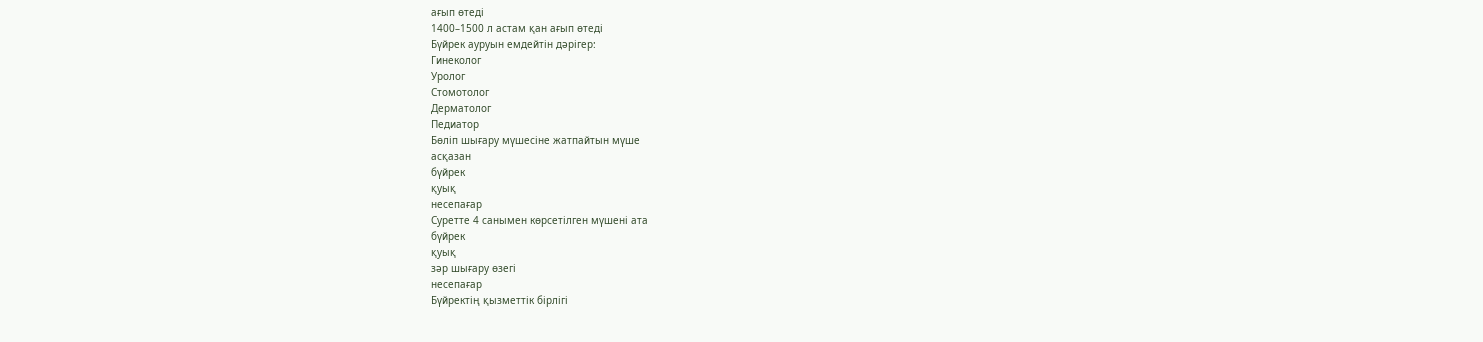ағып өтеді
1400–1500 л астам қан ағып өтеді
Бүйрек ауруын емдейтін дәрігер:
Гинеколог
Уролог
Стомотолог
Дерматолог
Педиатор
Бөліп шығару мүшесіне жатпайтын мүше
асқазан
бүйрек
қуық
несепағар
Суретте 4 санымен көрсетілген мүшені ата
бүйрек
қуық
зәр шығару өзегі
несепағар
Бүйректің қызметтік бірлігі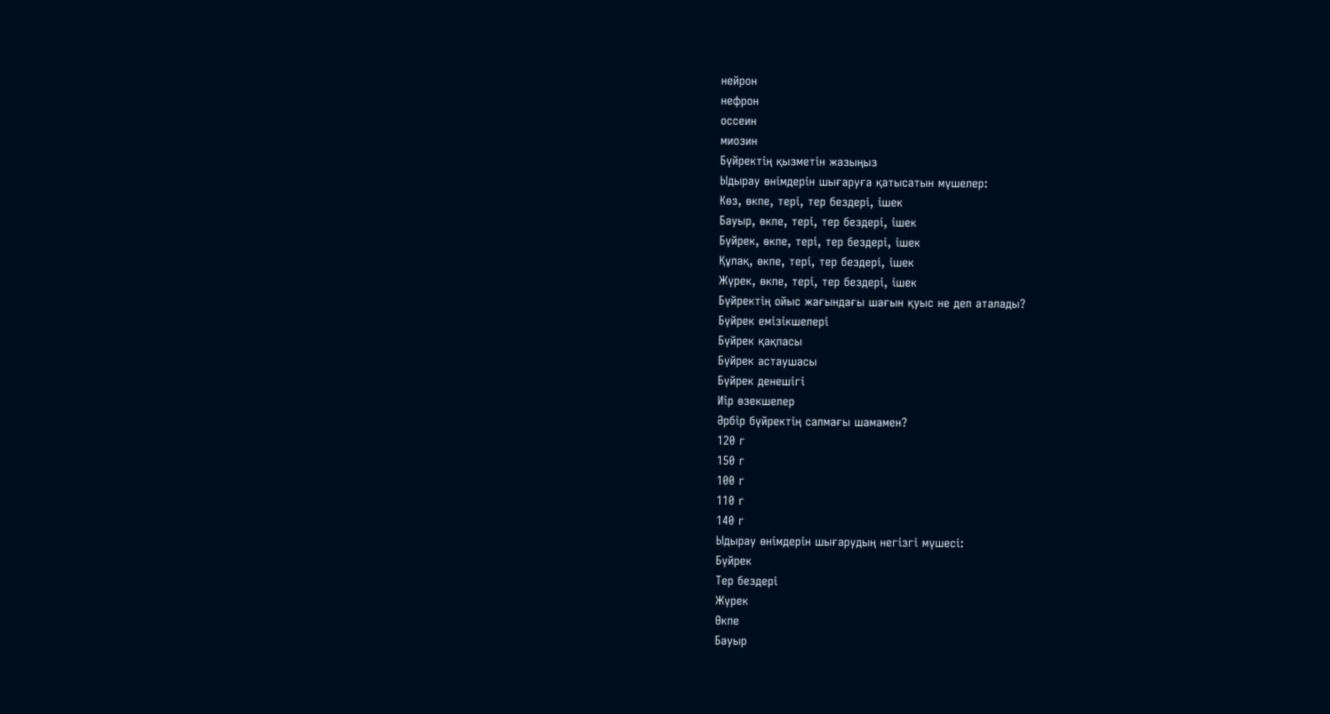нейрон
нефрон
оссеин
миозин
Бүйректің қызметін жазыңыз
Ыдырау өнімдерін шығаруға қатысатын мүшелер:
Көз, өкпе, тері, тер бездері, ішек
Бауыр, өкпе, тері, тер бездері, ішек
Бүйрек, өкпе, тері, тер бездері, ішек
Құлақ, өкпе, тері, тер бездері, ішек
Жүрек, өкпе, тері, тер бездері, ішек
Бүйректің ойыс жағындағы шағын қуыс не деп аталады?
Бүйрек емізікшелері
Бүйрек қақпасы
Бүйрек астаушасы
Бүйрек денешігі
Иір өзекшелер
Әрбір бүйректің салмағы шамамен?
120 г
150 г
100 г
110 г
140 г
Ыдырау өнімдерін шығарудың негізгі мүшесі:
Бүйрек
Тер бездері
Жүрек
Өкпе
Бауыр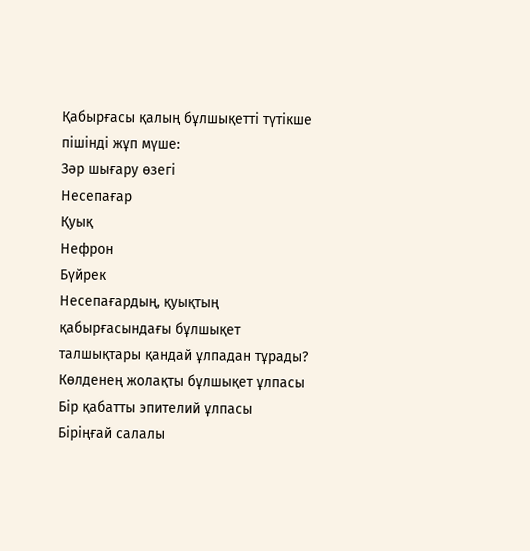Қабырғасы қалың бұлшықетті түтікше пішінді жұп мүше:
Зәр шығару өзегі
Несепағар
Қуық
Нефрон
Бүйрек
Несепағардың, қуықтың қабырғасындағы бұлшықет талшықтары қандай ұлпадан тұрады?
Көлденең жолақты бұлшықет ұлпасы
Бір қабатты эпителий ұлпасы
Біріңғай салалы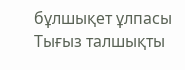бұлшықет ұлпасы
Тығыз талшықты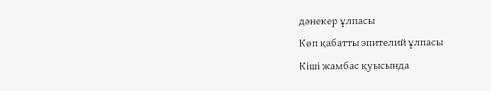дәнекер ұлпасы
Көп қабатты эпителий ұлпасы
Кіші жамбас қуысында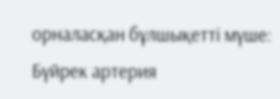орналасқан бұлшықетті мүше:
Бүйрек артерия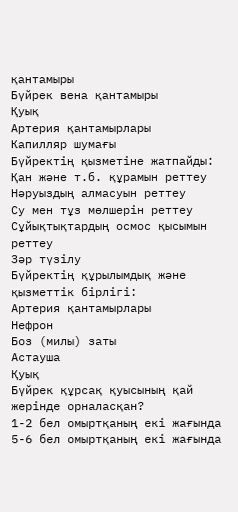қантамыры
Бүйрек вена қантамыры
Қуық
Артерия қантамырлары
Капилляр шумағы
Бүйректің қызметіне жатпайды:
Қан және т.б. құрамын реттеу
Нәруыздың алмасуын реттеу
Су мен тұз мөлшерін реттеу
Сұйықтықтардың осмос қысымын реттеу
Зәр түзілу
Бүйректің құрылымдық және қызметтік бірлігі:
Артерия қантамырлары
Нефрон
Боз (милы) заты
Астауша
Қуық
Бүйрек құрсақ қуысының қай жерінде орналасқан?
1-2 бел омыртқаның екі жағында
5-6 бел омыртқаның екі жағында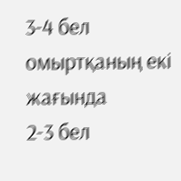3-4 бел омыртқаның екі жағында
2-3 бел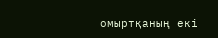омыртқаның екі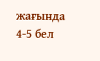жағында
4-5 бел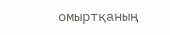омыртқаның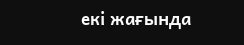екі жағында